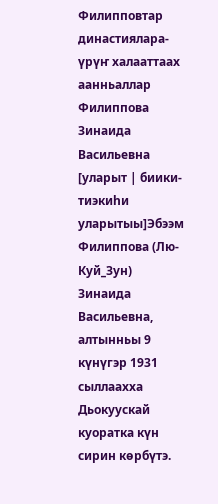Филипповтар династиялара- үрүҥ халааттаах аанньаллар
Филиппова Зинаида Васильевна
[уларыт | биики-тиэкиһи уларытыы]Эбээм Филиппова (Лю-Куй_Зун) Зинаида Васильевна, алтынньы 9 күнүгэр 1931 сыллаахха Дьокуускай куоратка күн сирин көрбүтэ.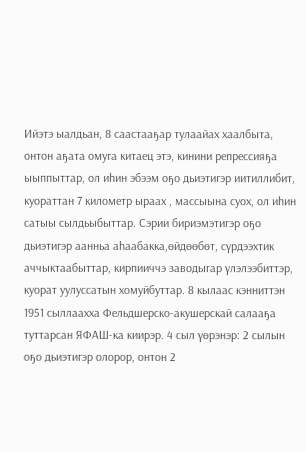Ийэтэ ыалдьан, 8 саастааҕар тулаайах хаалбыта, онтон аҕата омуга китаец этэ, кинини репрессияҕа ыыппыттар, ол иһин эбээм оҕо дьиэтигэр иитиллибит, куораттан 7 километр ыраах , массыына суох, ол иһин сатыы сылдьыбыттар. Сэрии бириэмэтигэр оҕо дьиэтигэр аанньа аһаабакка,өйдөөбөт, сүрдээхтик аччыктаабыттар, кирпииччэ заводыгар үлэлээбиттэр, куорат уулуссатын хомуйбуттар. 8 кылаас кэнниттэн 1951 сыллаахха Фельдшерско-акушерскай салааҕа туттарсан ЯФАШ-ка киирэр. 4 сыл үөрэнэр: 2 сылын оҕо дьиэтигэр олорор, онтон 2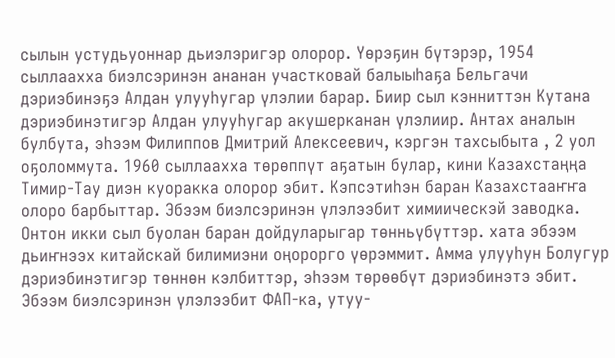сылын устудьуоннар дьиэлэригэр олорор. Үөрэҕин бүтэрэр, 1954 сыллаахха биэлсэринэн ананан участковай балыыһаҕа Бельгачи дэриэбинэҕэ Алдан улууһугар үлэлии барар. Биир сыл кэнниттэн Кутана дэриэбинэтигэр Алдан улууhугар акушерканан үлэлиир. Антах аналын булбута, эһээм Филиппов Дмитрий Алексеевич, кэргэн тахсыбыта , 2 уол оҕоломмута. 1960 сыллаахха төрөппүт аҕатын булар, кини Казахстаңңа Тимир-Тау диэн куоракка олорор эбит. Кэпсэтиһэн баран Казахстааҥҥа олоро барбыттар. Эбээм биэлсэринэн үлэлээбит химиическэй заводка. Онтон икки сыл буолан баран дойдуларыгар төнньүбүттэр. хата эбээм дьиҥнээх китайскай билимиэни оңорорго үөрэммит. Амма улууһун Болугур дэриэбинэтигэр төннөн кэлбиттэр, эһээм төрөөбүт дэриэбинэтэ эбит. Эбээм биэлсэринэн үлэлээбит ФАП-ка, утуу-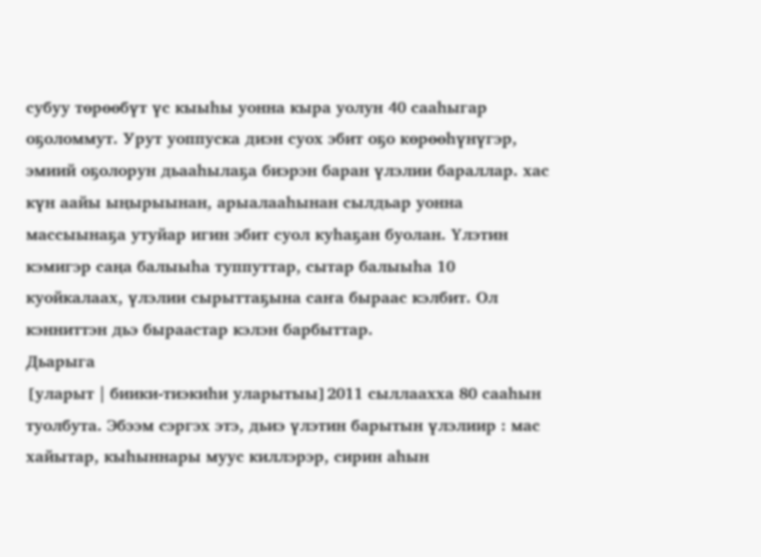субуу төрөөбүт үс кыыһы уонна кыра уолун 40 сааһыгар оҕоломмут. Урут уоппуска диэн суох эбит оҕо көрөөһүнүгэр, эмиий оҕолорун дьааһылаҕа биэрэн баран үлэлии бараллар. хас күн аайы ыңырыынан, арыалааһынан сылдьар уонна массыынаҕа утуйар игин эбит суол куһаҕан буолан. Үлэтин кэмигэр саңа балыыһа туппуттар, сытар балыыһа 10 куойкалаах, үлэлии сырыттаҕына саҥа быраас кэлбит. Ол кэнниттэн дьэ быраастар кэлэн барбыттар.
Дьарыга
[уларыт | биики-тиэкиһи уларытыы]2011 сыллаахха 80 сааһын туолбута. Эбээм сэргэх этэ, дьиэ үлэтин барытын үлэлиир : мас хайытар, кыһыннары муус киллэрэр, сирин аhын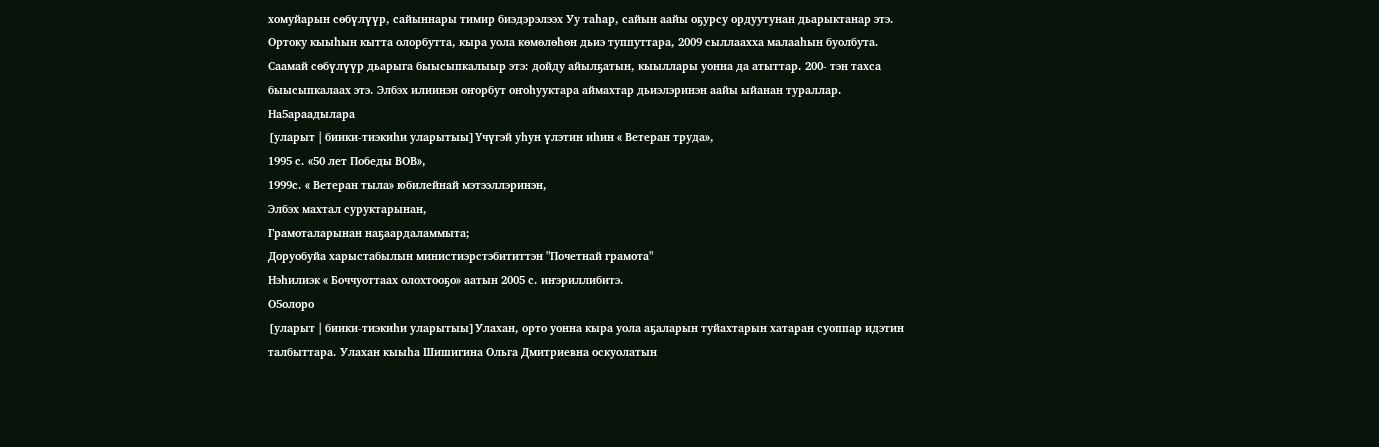хомуйарын сөбүлүүр, сайыннары тимир биэдэрэлээх Уу таһар, сайын аайы оҕурсу ордуутунан дьарыктанар этэ. Ортоку кыыһын кытта олорбутта, кыра уола көмөлөһөн дьиэ туппуттара, 2009 сыллаахха малааһын буолбута.
Саамай сөбүлүүр дьарыга быысыпкалыыр этэ: дойду айылҕатын, кыыллары уонна да атыттар. 200- тэн тахса быысыпкалаах этэ. Элбэх илиинэн оҥорбут оҥоһууктара аймахтар дьиэлэринэн аайы ыйанан тураллар.
На5араадылара
[уларыт | биики-тиэкиһи уларытыы]Үчүгэй уһун үлэтин иһин « Ветеран труда»,
1995 с. «50 лет Победы ВОВ»,
1999с. « Ветеран тыла» юбилейнай мэтээллэринэн,
Элбэх махтал суруктарынан,
Грамоталарынан наҕаардаламмыта;
Доруобуйа харыстабылын министиэрстэбититтэн "Почетнай грамота"
Нэһилиэк « Боччуоттаах олохтооҕо» аатын 2005 с. иҥэриллибитэ.
О5олоро
[уларыт | биики-тиэкиһи уларытыы]Улахан, орто уонна кыра уола аҕаларын туйахтарын хатаран суоппар идэтин талбыттара. Улахан кыыһа Шишигина Ольга Дмитриевна оскуолатын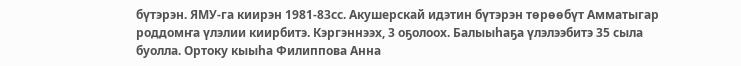бүтэрэн. ЯМУ-га киирэн 1981-83сс. Акушерскай идэтин бүтэрэн төрөөбүт Амматыгар роддомҥа үлэлии киирбитэ. Кэргэннээх, 3 оҕолоох. Балыыһаҕа үлэлээбитэ 35 сыла буолла. Ортоку кыыһа Филиппова Анна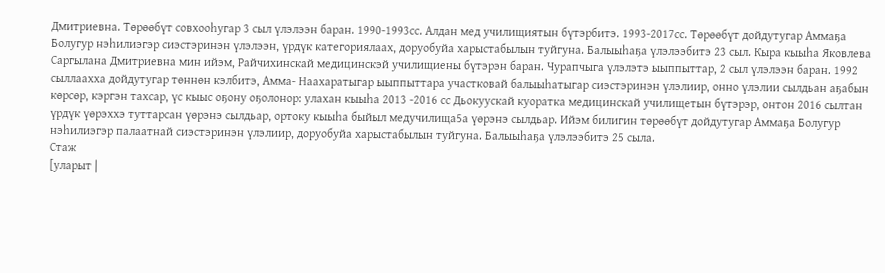Дмитриевна. Төрөөбүт совхооһугар 3 сыл үлэлээн баран. 1990-1993сс. Алдан мед училищиятын бүтэрбитэ. 1993-2017сс. Төрөөбүт дойдутугар Аммаҕа Болугур нэһилиэгэр сиэстэринэн үлэлээн, үрдүк категориялаах, доруобуйа харыстабылын туйгуна. Балыыһаҕа үлэлээбитэ 23 сыл. Кыра кыыһа Яковлева Саргылана Дмитриевна мин ийэм, Райчихинскай медицинскэй училищиены бүтэрэн баран. Чурапчыга үлэлэтэ ыыппыттар, 2 сыл үлэлээн баран. 1992 сыллаахха дойдутугар төннөн кэлбитэ, Амма- Наахаратыгар ыыппыттара участковай балыыһатыгар сиэстэринэн үлэлиир, онно үлэлии сылдьан аҕабын көрсөр, кэргэн тахсар, үс кыыс оҕону оҕолонор: улахан кыыһа 2013 -2016 сс Дьокуускай куоратка медицинскай училищетын бүтэрэр, онтон 2016 сылтан үрдүк үөрэххэ туттарсан үөрэнэ сылдьар, ортоку кыыһа быйыл медучилища5а үөрэнэ сылдьар. Ийэм билигин төрөөбүт дойдутугар Аммаҕа Болугур нэһилиэгэр палаатнай сиэстэринэн үлэлиир, доруобуйа харыстабылын туйгуна. Балыыһаҕа үлэлээбитэ 25 сыла.
Стаж
[уларыт |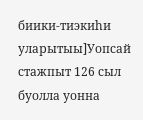биики-тиэкиһи уларытыы]Уопсай стажпыт 126 сыл буолла уонна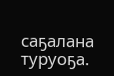саҕалана туруоҕа.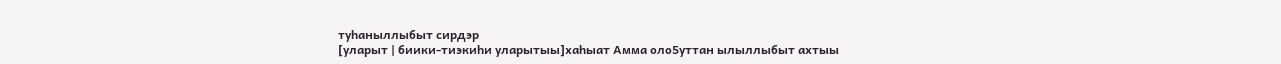туhаныллыбыт сирдэр
[уларыт | биики-тиэкиһи уларытыы]хаhыат Амма оло5уттан ылыллыбыт ахтыы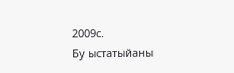2009с.
Бу ыстатыйаны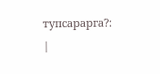тупсарарга?:
|